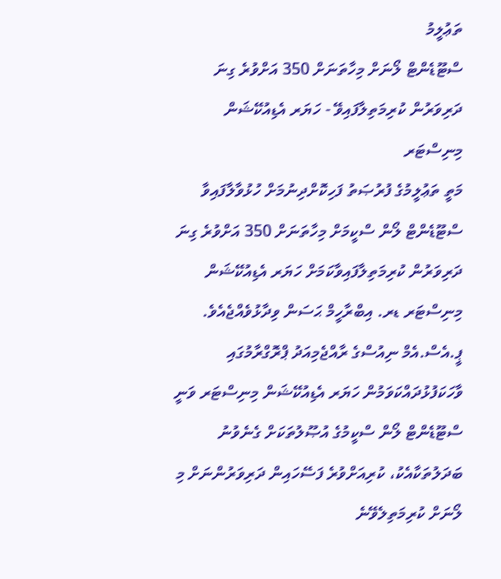ތަޢުލީމު
ސްޓޫޑެންޓް ލޯނަށް މިހާތަނަށް 350 އަށްވުރެ ގިނަ ދަރިވަރުން ކުރިމަތިލާފައިވޭ - ހަޔަރ އެޑިއުކޭޝަން މިނިސްޓަރ
މަތީ ތަޢުލީމުގެ ފުރުޞަތު ފަހިކޮށްދިނުމަށް ހުޅުވާލާފައިވާ ސްޓޫޑެންޓް ލޯން ސްކީމަށް މިހާތަނަށް 350 އަށްވުރެ ގިނަ ދަރިވަރުން ކުރިމަތިލާފައިވާކަމަށް ހަޔަރ އެޑިއުކޭޝަން މިނިސްޓަރ ޑރ. އިބްރާހީމް ޙަސަން ވިދާޅުވެއްޖެއެވެ.
ޕީ.އެސް.އެމް ނިއުސްގެ ރާއްޖެމިއަދު ޕްރޮގްރާމުގައި ވާހަކަފުޅުދައްކަވަމުން ހަޔަރ އެޑިއުކޭޝަން މިނިސްޓަރ ވަނީ ސްޓޫޑެންޓް ލޯން ސްކީމުގެ އުޞޫލުތަކަށް ގެނެވުނު ބަދަލުތަކާއެކު، ކުރިއަށްވުރެ ފަސޭހައިން ދަރިވަރުންނަށް މި ލޯނަށް ކުރިމަތިލެވޭނެ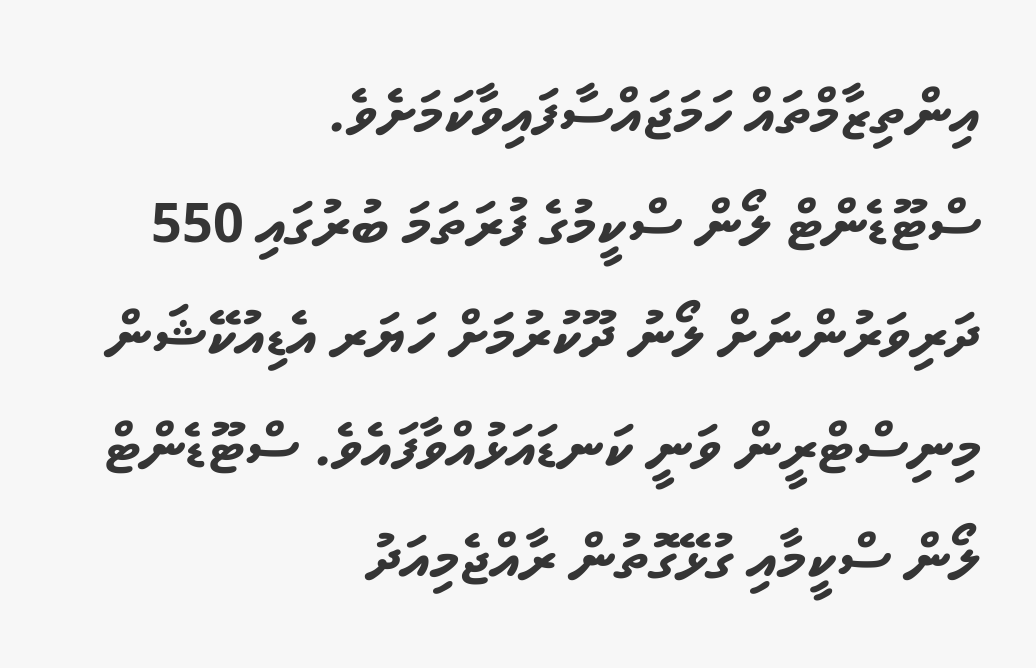އިންތިޒާމްތައް ހަމަޖައްސާފައިވާކަމަށެވެ.
ސްޓޫޑެންޓް ލޯން ސްކީމުގެ ފުރަތަމަ ބުރުގައި 550 ދަރިވަރުންނަށް ލޯނު ދޫކުރުމަށް ހަޔަރ އެޑިއުކޭޝަން މިނިސްޓްރީން ވަނީ ކަނޑައަޅުއްވާފައެވެ. ސްޓޫޑެންޓް ލޯން ސްކީމާއި ގުޅޭގޮތުން ރާއްޖެމިއަދު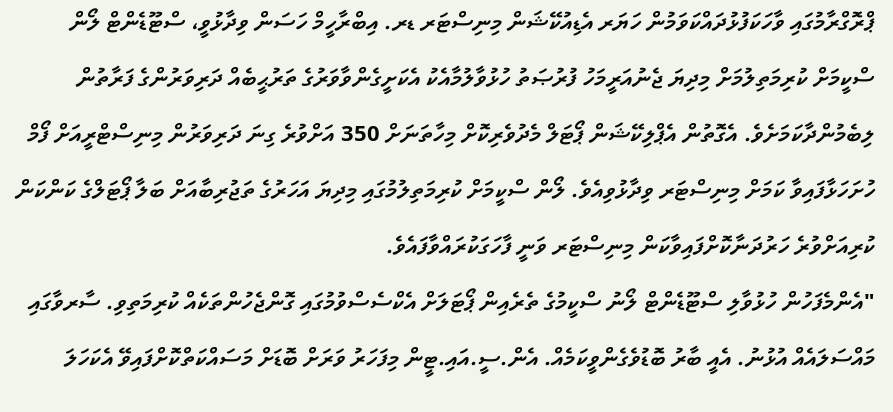ޕްރޮގްރާމުގައި ވާހަކަފުޅުދައްކަވަމުން ހަޔަރ އެޑިއުކޭޝަން މިނިސްޓަރ ޑރ. އިބްރާހީމް ހަސަން ވިދާޅުވީ، ސްޓޫޑެންޓް ލޯން ސްކީމަށް ކުރިމަތިލުމަށް މިދިޔަ ޖެނުއަރީމަހު ފުރުޞަތު ހުޅުވާލުމާއެކު އެކަށީގެންވާވަރުގެ ތަރުޙީބެއް ދަރިވަރުންގެ ފަރާތުން ލިބެމުންދާކަމަށެވެ. އެގޮތުން އެޕްލިކޭޝަން ޕޯޓަލް މެދުވެރިކޮށް މިހާތަނަށް 350 އަށްވުރެ ގިނަ ދަރިވަރުން މިނިސްޓްރީއަށް ފޯމް ހުށަހަޅާފައިވާ ކަމަށް މިނިސްޓަރ ވިދާޅުވިއެވެ. ލޯން ސްކީމަށް ކުރިމަތިލުމުގައި މިދިޔަ އަހަރުގެ ތަޖުރިބާއަށް ބަލާ ޕޯޓަލްގެ ކަންކަން ކުރިއަށްވުރެ ހަރުދަނާކޮށްފައިވާކަން މިނިސްޓަރ ވަނީ ފާހަގަކުރައްވާފައެވެ.
"އެންމެފަހުން ހުޅުވާލި ސްޓޫޑެންޓް ލޯނު ސްކީމުގެ ތެރެއިން ޕޯޓަލަށް އެކްސެސްވުމުގައި ގޮންޖެހުންތަކެއް ކުރިމަތިވި. ސާރވާގައި މައްސަލައެއް އުޅުނު. އެއީ ބާރު ބޮޑުވެގެންވީކަމެއް. އެން.ސީ.އައި.ޓީން މިފަހަރު ވަރަށް ބޮޑަށް މަސައްކަތްކޮށްފައިވޭ އެކަހަލަ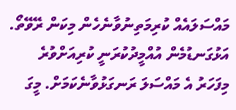މައްސަލައެއް ކުރިމަތިނުވާނެހެން މިކަން ރޭވޭތޯ. އަޅުގަނޑުމެން އުއްމީދުކުރަނީ ކުރިއަށްވުރެ މިފަހަރު އެ މައްސަލަ ރަނގަޅުވާނެކަމަށް. މީގަ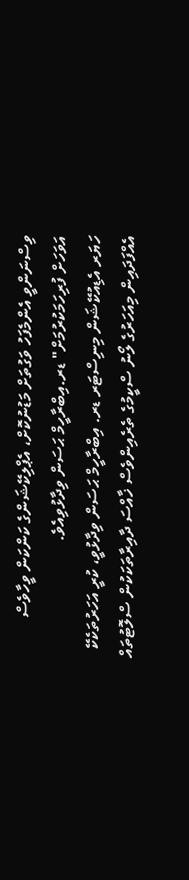ވިސްނަންވީ އެންމެފަހު ވަގުތަށް މަޑުނުކޮށް، އެޕްލިކޭޝަންގެ ކަންކަން ވީހާވެސް އަވަހަށް ފުރިހަމަކުރުމަށް" ޑރ.އިބްރާހީމް ޙަސަން ވިދާޅުވިއެވެ.
ހަޔަރ އެޑިއުކޭޝަން މިނިސްޓަރ ޑރ. އިބްރާހީމް ޙަސަން ވިދާޅުވީ، ކުރީ އަހަރުތަކެކޭ އެއްފަދައިން މިއަހަރުގެ ލޯނު ސްކީމުގެ ތެރެއިންވެސް ޚާއްސަ ދާއިރާތަކަކުން ސްލޮޓުތައް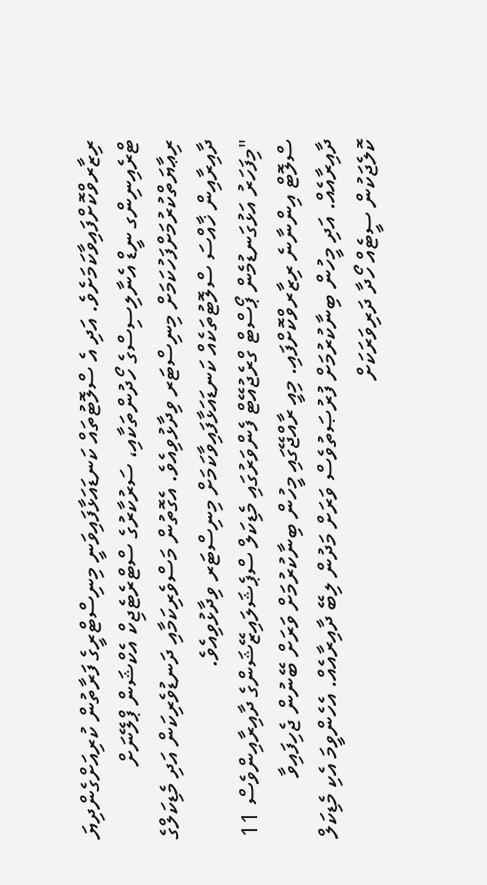ރިޒާރވްކޮށްފައިވާކަމަށެވެ. އަދި އެ ސްލޮޓުތައް ކަނޑައަޅާފައިވަނީ މިނިސްޓްރީގެ ފަރާތުން ކުރިއަށްގެންދިޔަ ޓްރެއިނިންގ ނީޑް އެނާލިސިސްގެ ހޯދުންތަކާއި، ސަރުކާރުގެ ސްޓްރެޓެޖިކް އެކްޝަން ޕްލޭނަށް ރިޢާޔަތްކުރުމަށްފަހުކަމަށް މިނިސްޓަރ ވިދާޅުވިއެވެ. އެގޮތުން މަސްވެރިކަމާއި ދަނޑުވެރިކަން އަދި މެޑިކަލްގެ ދާއިރާއިން ޚާއްސަ ސްލޮޓުތަކެއް ކަނޑައަޅާފައިވާކަމަށް މިނިސްޓަރ ވިދާޅުވިއެވެ.
"މިފަހަރު އަޅުގަނޑުމެން ޕޯސްޓް ގްރެޖުއޭޓް ފެންވަރުގައި މެޑިކަލް ސްޕެޝަލައިޒޭޝަންގެ ދާއިރާއިންވެސް 11 ސްލޮޓް އިންނާނެ ރިޒާރވްކޮށްފައި. މިއީ ރާއްޖޭގައި މީހުން ބިނާކުރުމަށް ވަރަށް ބޭނުން ޖެހިފައިވާ ދާއިރާއެއް. އަދި މީހުން ބިނާކުރުމަށް ފުރުޞަތުވެސް ވަރަށް މަދުން ލިބޭ ދާއިރާއެއް. އެހެންވީމަ އެކި މެޑިކަލް ކޮލެޖަކުން ސީޓެއް ހޯދާ ދަރިވަރަކަށް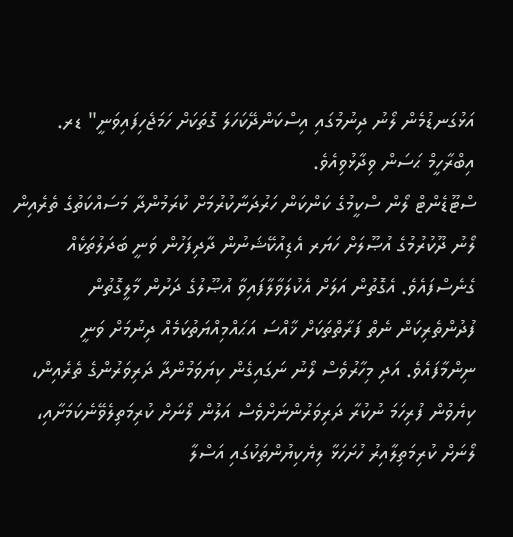އަޅުގަނޑުމެން ލޯނު ދިނުމުގައި އިސްކަންދޭކަހަލަ ގޮތަކަށް ހަމަޖެހިފައިވަނީ" ޑރ. އިބްރާހީމް ޙަސަން ވިދާޅުވިއެވެ.
ސްޓޫޑެންޓް ލޯން ސްކީމުގެ ކަންކަން ހަރުދަނާކުރުމަށް ކުރަމުންދާ މަސައްކަތުގެ ތެރެއިން ލޯނު ދޫކުރުމުގެ އުޞޫލަށް ހަޔަރ އެޑިއުކޭޝަނުން ދާދިފަހުން ވަނީ ބަދަލުތަކެއް ގެނެސްފައެވެ. އެގޮތުން އަލަށް އެކުލަވާލާފައިވާ އުޞޫލުގެ ދަށުން މާލީގޮތުން ފުދުންތެރިކަން ނެތް ފަރާތްތަކަށް ޚާއްސަ އަޙައްމިއްޔަތުކަމެއް ދިނުމަށް ވަނީ ނިންމާފައެވެ. އަދި މިހާރުވެސް ލޯނު ނަގައިގެން ކިޔަވަމުންދާ ދަރިވަރުންގެ ތެރެއިން، ކިޔެވުން ފުރިހަމަ ނުކުރާ ދަރިވަރުންނަށްވެސް އަލުން ލޯނަށް ކުރިމަތިލެވޭނެކަމަށާއި، ލޯނަށް ކުރިމަތިލާއިރު ހުށަހަޅާ ލިޔެކިޔުންތަކުގައި އަސްލާ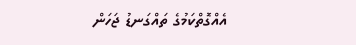އެއްގޮތްކަމުގެ ތައްގަނޑު ޖަހަން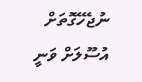ނުޖެހޭގޮތަށް އުސޫލަށް ވަނީ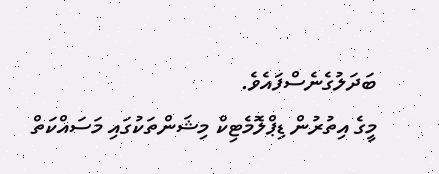ބަދަލުގެނެސްފައެވެ.
މީގެ އިތުރުން ޑިޕްލޮމެޓިކް މިޝަންތަކުގައި މަސައްކަތް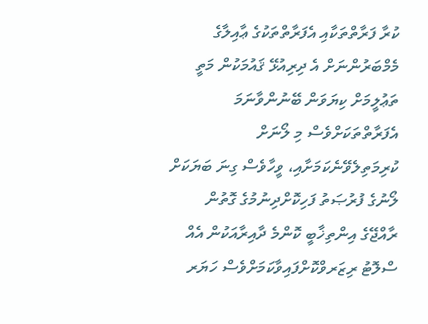ކުރާ ފަރާތްތަކާއި އެފަރާތްތަކުގެ ޢާއިލާގެ މެމްބަރުންނަށް އެ ދިރިއުޅޭ ޤައުމަކުން މަތީ ތަޢުލީމަށް ކިޔަވަން ބޭނުންވާނަމަ އެފަރާތްތަކަށްވެސް މި ލޯނަށް ކުރިމަތިލެވޭނެކަމަށާއި، ވީހާވެސް ގިނަ ބަޔަކަށް ލޯނުގެ ފުރުޞަތު ފަހިކޮށްދިނުމުގެ ގޮތުން ރާއްޖޭގެ އިންތިޚާބީ ކޮންމެ ދާއިރާއަކުން އެއް ސްލޮޓު ރިޒަރވްކޮށްފައިވާކަމަށްވެސް ހަޔަރ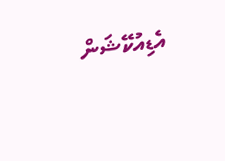އެޑިއުކޭޝަން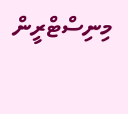މިނިސްޓްރީން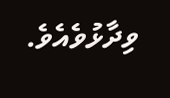ވިދާޅުވެއެވެ.